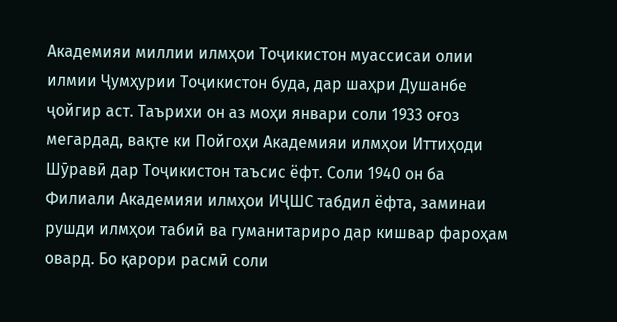Академияи миллии илмҳои Тоҷикистон муассисаи олии илмии Ҷумҳурии Тоҷикистон буда, дар шаҳри Душанбе ҷойгир аст. Таърихи он аз моҳи январи соли 1933 оғоз мегардад, вақте ки Пойгоҳи Академияи илмҳои Иттиҳоди Шӯравӣ дар Тоҷикистон таъсис ёфт. Соли 1940 он ба Филиали Академияи илмҳои ИҶШС табдил ёфта, заминаи рушди илмҳои табиӣ ва гуманитариро дар кишвар фароҳам овард. Бо қарори расмӣ соли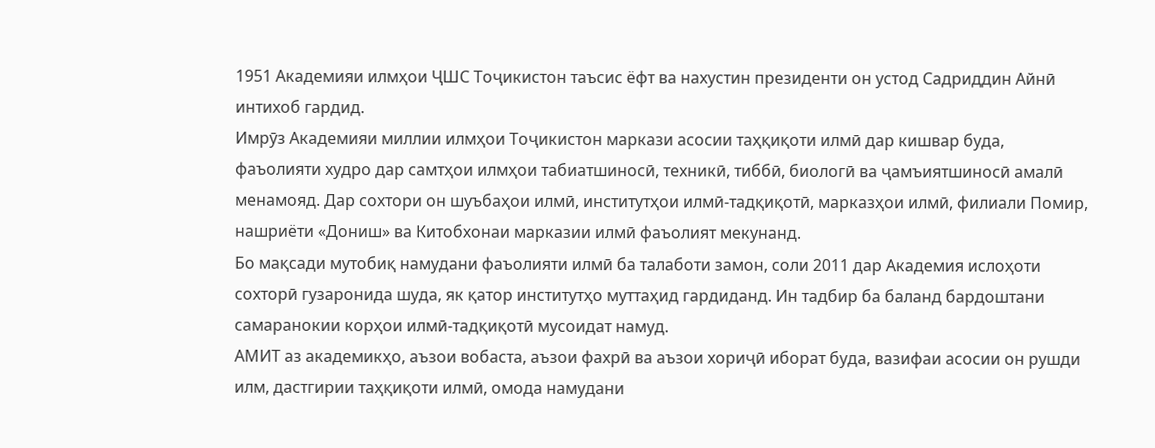1951 Академияи илмҳои ҶШС Тоҷикистон таъсис ёфт ва нахустин президенти он устод Садриддин Айнӣ интихоб гардид.
Имрӯз Академияи миллии илмҳои Тоҷикистон маркази асосии таҳқиқоти илмӣ дар кишвар буда, фаъолияти худро дар самтҳои илмҳои табиатшиносӣ, техникӣ, тиббӣ, биологӣ ва ҷамъиятшиносӣ амалӣ менамояд. Дар сохтори он шуъбаҳои илмӣ, институтҳои илмӣ-тадқиқотӣ, марказҳои илмӣ, филиали Помир, нашриёти «Дониш» ва Китобхонаи марказии илмӣ фаъолият мекунанд.
Бо мақсади мутобиқ намудани фаъолияти илмӣ ба талаботи замон, соли 2011 дар Академия ислоҳоти сохторӣ гузаронида шуда, як қатор институтҳо муттаҳид гардиданд. Ин тадбир ба баланд бардоштани самаранокии корҳои илмӣ-тадқиқотӣ мусоидат намуд.
АМИТ аз академикҳо, аъзои вобаста, аъзои фахрӣ ва аъзои хориҷӣ иборат буда, вазифаи асосии он рушди илм, дастгирии таҳқиқоти илмӣ, омода намудани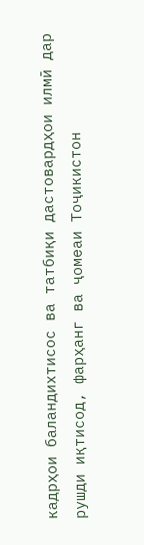кадрҳои баландихтисос ва татбиқи дастовардҳои илмӣ дар рушди иқтисод, фарҳанг ва ҷомеаи Тоҷикистон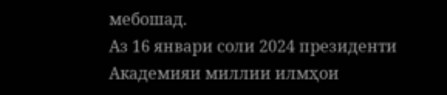мебошад.
Аз 16 январи соли 2024 президенти Академияи миллии илмҳои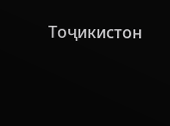Тоҷикистон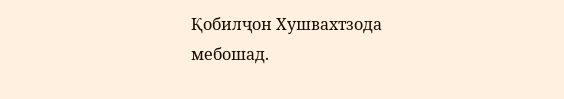Қобилҷон Хушвахтзода мебошад.